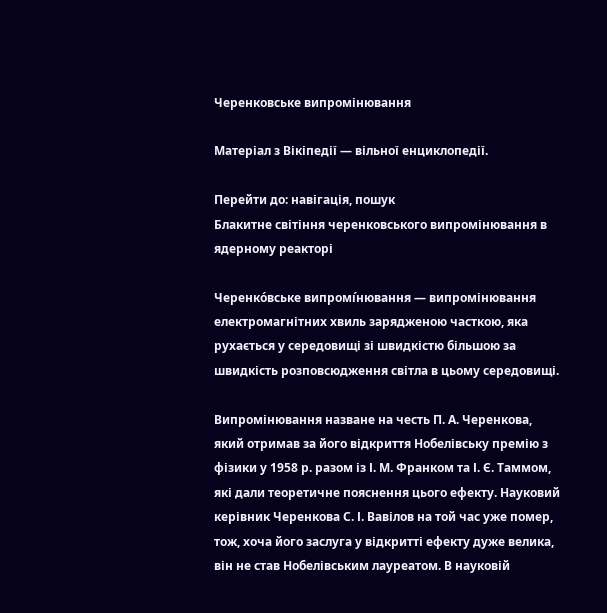Черенковське випромінювання

Матеріал з Вікіпедії — вільної енциклопедії.

Перейти до: навігація, пошук
Блакитне світіння черенковського випромінювання в ядерному реакторі

Черенко́вське випромі́нювання — випромінювання електромагнітних хвиль зарядженою часткою, яка рухається у середовищі зі швидкістю більшою за швидкість розповсюдження світла в цьому середовищі.

Випромінювання назване на честь П. А. Черенкова, який отримав за його відкриття Нобелівську премію з фізики у 1958 р. разом із І. М. Франком та І. Є. Таммом, які дали теоретичне пояснення цього ефекту. Науковий керівник Черенкова С. І. Вавілов на той час уже помер, тож, хоча його заслуга у відкритті ефекту дуже велика, він не став Нобелівським лауреатом. В науковій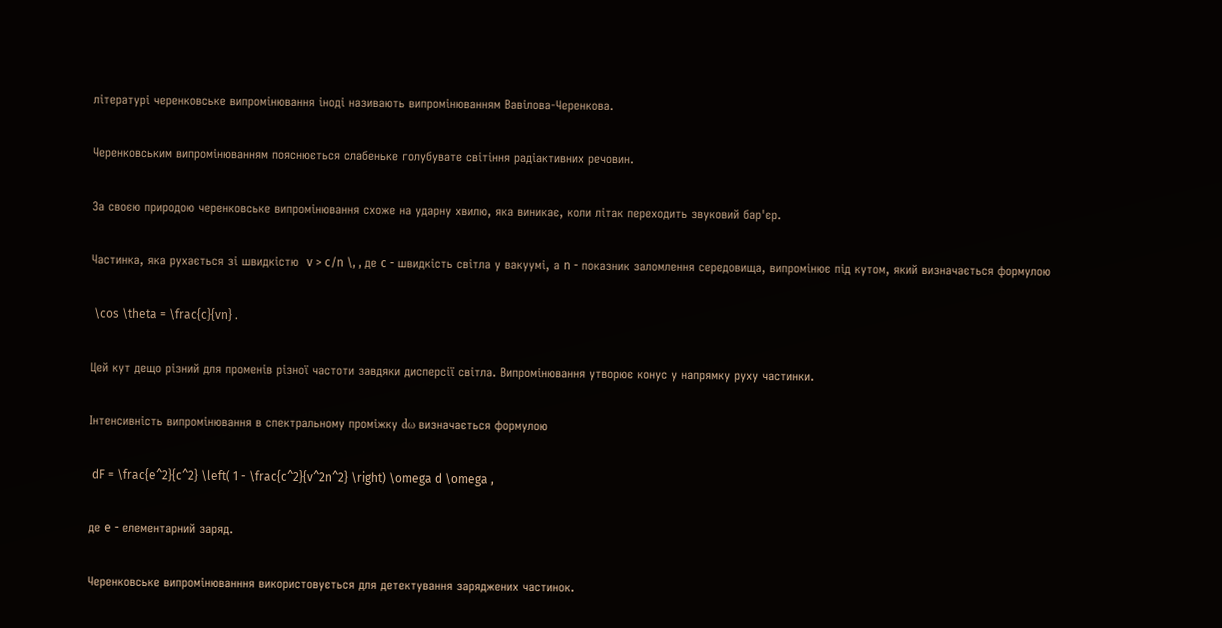літературі черенковське випромінювання іноді називають випромінюванням Вавілова-Черенкова.

Черенковським випромінюванням пояснюється слабеньке голубувате світіння радіактивних речовин.

За своєю природою черенковське випромінювання схоже на ударну хвилю, яка виникає, коли літак переходить звуковий бар'єр.

Частинка, яка рухається зі швидкістю  v > c/n \, , де c - швидкість світла у вакуумі, а n - показник заломлення середовища, випромінює під кутом, який визначається формулою

 \cos \theta = \frac{c}{vn} .

Цей кут дещо різний для променів різної частоти завдяки дисперсії світла. Випромінювання утворює конус у напрямку руху частинки.

Інтенсивність випромінювання в спектральному проміжку dω визначається формулою

 dF = \frac{e^2}{c^2} \left( 1 - \frac{c^2}{v^2n^2} \right) \omega d \omega ,

де e - елементарний заряд.

Черенковське випромінюванння використовується для детектування заряджених частинок.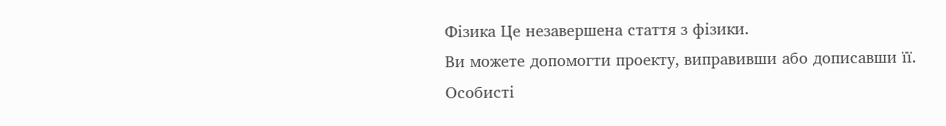Фізика Це незавершена стаття з фізики.
Ви можете допомогти проекту, виправивши або дописавши її.
Особисті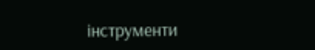інструменти